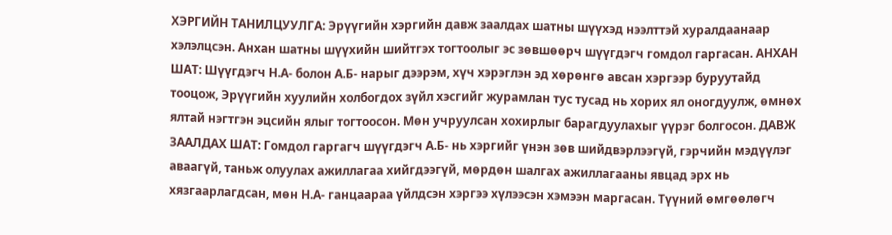ХЭРГИЙН ТАНИЛЦУУЛГА: Эрүүгийн хэргийн давж заалдах шатны шүүхэд нээлттэй хуралдаанаар хэлэлцсэн. Анхан шатны шүүхийн шийтгэх тогтоолыг эс зөвшөөрч шүүгдэгч гомдол гаргасан. АНХАН ШАТ: Шүүгдэгч Н.А- болон А.Б- нарыг дээрэм, хүч хэрэглэн эд хөрөнгө авсан хэргээр буруутайд тооцож, Эрүүгийн хуулийн холбогдох зүйл хэсгийг журамлан тус тусад нь хорих ял оногдуулж, өмнөх ялтай нэгтгэн эцсийн ялыг тогтоосон. Мөн учруулсан хохирлыг барагдуулахыг үүрэг болгосон. ДАВЖ ЗААЛДАХ ШАТ: Гомдол гаргагч шүүгдэгч А.Б- нь хэргийг үнэн зөв шийдвэрлээгүй, гэрчийн мэдүүлэг аваагүй, таньж олуулах ажиллагаа хийгдээгүй, мөрдөн шалгах ажиллагааны явцад эрх нь хязгаарлагдсан, мөн Н.А- ганцаараа үйлдсэн хэргээ хүлээсэн хэмээн маргасан. Түүний өмгөөлөгч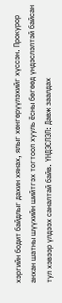хэргийн бодит байдлыг дахин хянах, ялыг хөнгөрүүлэхийг хүссэн. Прокурор анхан шатны шүүхийн шийтгэх тогтоол хууль ёсны бөгөөд үндэслэлтэй байсан тул хэвээр үлдээх саналтай байв. ҮНДЭСЛЭЛ: Давж заалдах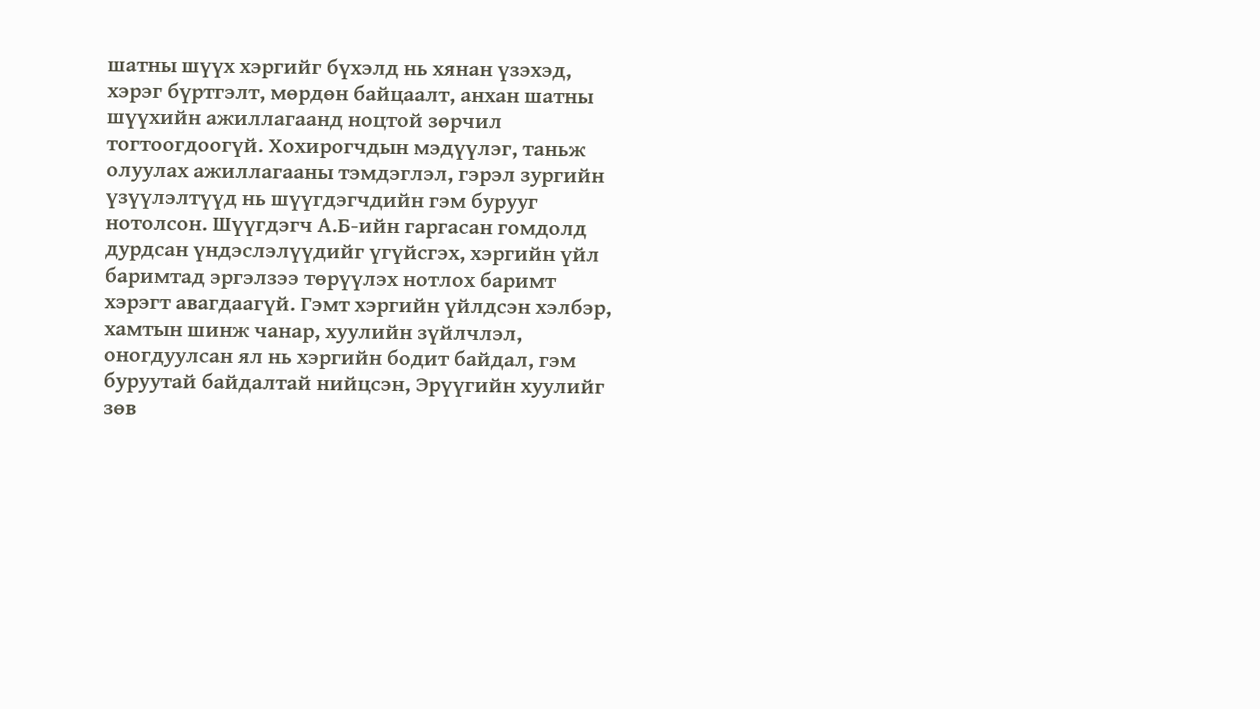шатны шүүх хэргийг бүхэлд нь хянан үзэхэд, хэрэг бүртгэлт, мөрдөн байцаалт, анхан шатны шүүхийн ажиллагаанд ноцтой зөрчил тогтоогдоогүй. Хохирогчдын мэдүүлэг, таньж олуулах ажиллагааны тэмдэглэл, гэрэл зургийн үзүүлэлтүүд нь шүүгдэгчдийн гэм бурууг нотолсон. Шүүгдэгч А.Б-ийн гаргасан гомдолд дурдсан үндэслэлүүдийг үгүйсгэх, хэргийн үйл баримтад эргэлзээ төрүүлэх нотлох баримт хэрэгт авагдаагүй. Гэмт хэргийн үйлдсэн хэлбэр, хамтын шинж чанар, хуулийн зүйлчлэл, оногдуулсан ял нь хэргийн бодит байдал, гэм буруутай байдалтай нийцсэн, Эрүүгийн хуулийг зөв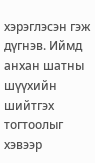хэрэглэсэн гэж дүгнэв. Иймд анхан шатны шүүхийн шийтгэх тогтоолыг хэвээр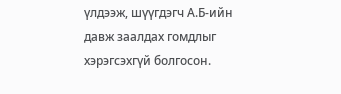үлдээж, шүүгдэгч А.Б-ийн давж заалдах гомдлыг хэрэгсэхгүй болгосон.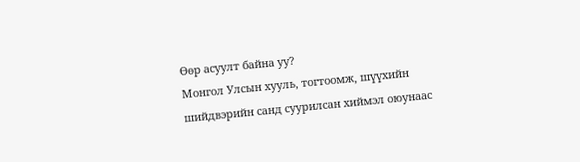Өөр асуулт байна уу?
Монгол Улсын хууль, тогтоомж, шүүхийн шийдвэрийн санд суурилсан хиймэл оюунаас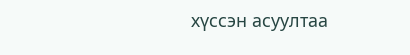хүссэн асуултаа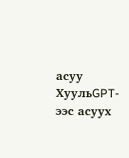асуу
ХуульGPT-ээс асуух